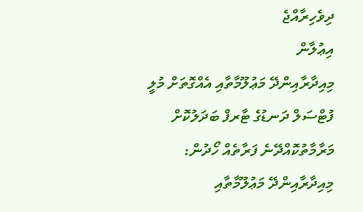ދިވެހިރާއްޖެ
އިޢުލާން
މިއިދާރާއިންދޭ މަޢުލޫމާތާއި އެއްގޮތަށް މުލީ ފުޓްސަލް ދަނޑުގެ ޓާރފް ބަދަލުކޮށް މަރާމާތުކޮއްދޭނެ ފަރާތެއް ހޯދުން:
މިއިދާރާއިންދޭ މަޢުލޫމާތާއި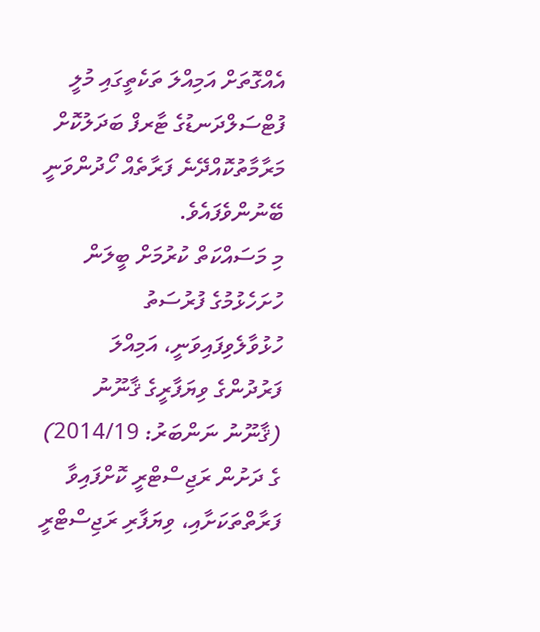އެއްގޮތަށް އަމިއްލަ ތަކެތީގައި މުލީ ފުޓްސަލްދަނޑުގެ ޓާރފް ބަދަލުކޮށް މަރާމާތުކޮއްދޭނެ ފަރާތެއް ހޯދުންވަނީ ބޭނުންވެފައެވެ.
މި މަސައްކަތް ކުރުމަށް ބީލަން ހުށަހެޅުމުގެ ފުރުސަތު ހުޅުވާލެވިފައިވަނީ، އަމިއްލަ ފަރުދުންގެ ވިޔަފާރީގެ ޤާނޫނު (ޤާނޫނު ނަންބަރު: 2014/19) ގެ ދަށުން ރަޖިސްޓްރީ ކޮށްފައިވާ ފަރާތްތަކަށާއި، ވިޔަފާރި ރަޖިސްޓްރީ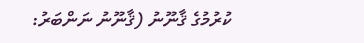ކުރުމުގެ ޤާނޫނު (ޤާނޫނު ނަންބަރު: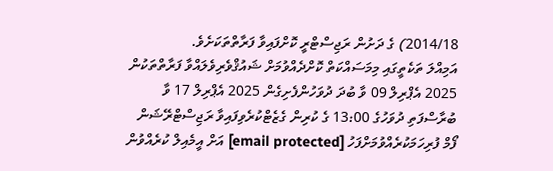2014/18) ގެ ދަށުން ރަޖިސްޓްރީ ކޮށްފައިވާ ފަރާތްތަކަށެވެ.
އަމިއްލަ ތަކެތީގައި މިމަސައްކަތް ކޮށްދެއްވުމަށް ޝައުޤްވެރިވެލައްވާ ފަރާތްތަކުން 2025 އެޕްރިލް 09 ވާ ބުދަ ދުވަހުންފެށިގެން 2025 އެޕްރިލް 17 ވާ ބުރާސްފަތި ދުވަހުގެ 13:00 ގެ ކުރިން ގެޒެޓްކުރެވިފައިވާ ރަޖިސްޓްރޭޝަން ފޯމް ފުރިހަމަކުރެއްވުމަށްފަހު [email protected] އަށް އީމެއިލް ކުރެއްވުން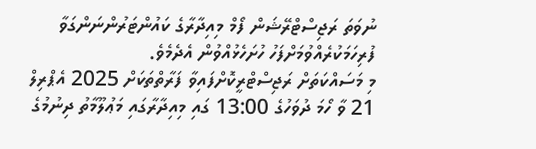ނުވަތަ ރަޖިސްޓްރޭޝަން ފޯމް މިއިދާރާގެ ކައުންޓަރުންނަންގަވާ ފުރިހަމަކުރެއްވުމަށްފަހު ހުށަހެޅުއްވުން އެދެމެވެ.
މި މަސައްކަތަށް ރަޖިސްޓްރީކޮށްފައިވާ ފަރާތްތަކަށް 2025 އެޕްރިލް 21 ވާ ހޯމަ ދުވަހުގެ 13:00 ގައި މިއިދާރާގައި މަޢުލޫމާތު ދިނުމުގެ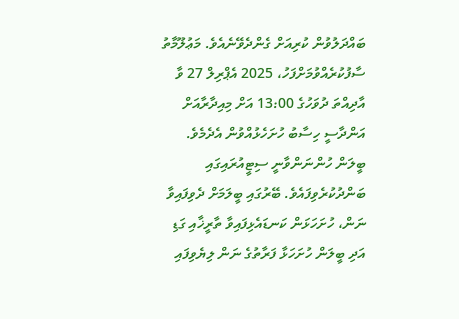ބައްދަލުވުން ކުރިއަށް ގެންދެވޭނެއެވެ. މަޢުލޫމާތު ސާފުކުރެއްވުމަށްފަހު، 2025 އެޕްރިލް 27 ވާ އާދިއްތަ ދުވަހުގެ 13:00 އަށް މިއިދާރާއަށް އަންދާސީ ހިސާބު ހުށަހެޅުއްވުން އެދެމެވެ.
ބީލަން ހުންނަންވާނީ ސިޓީއުރައިގައި ބަންދުކުރެވިފައެވެ. ބޭރުގައި ބީލަމަށް ދެވިފައިވާ ނަން، ހުށަހަޅަން ކަނޑައެޅިފައިވާ ތާރީޚާއި ގަޑި އަދި ބީލަން ހުށަހަޅާ ފަރާތުގެ ނަން ލިޔެވިފައި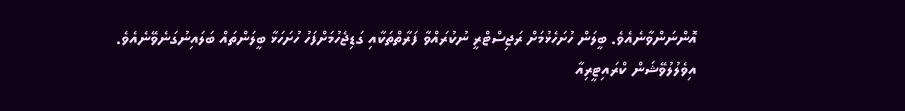އޮންނަންވާނެއެވެ. ބީލަން ހުށަހެޅުމަށް ރަޖިސްޓްރީ ނުކުރައްވާ ފަރާތްތަކާއި ގަޑިޖެހުމަށްފަހު ހުށަހަޅާ ބީލަންތައް ބަލައިނުގަނެވޭނެއެވެ.
އިވެލުލުވޭޝަން ކްރައިޓީރިއާ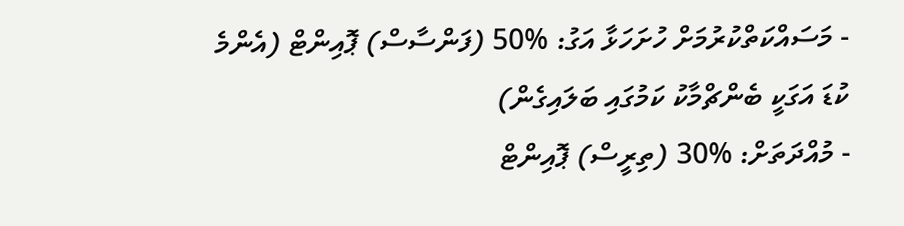- މަސައްކަތްކުރުމަށް ހުށަހަޅާ އަގު: %50 (ފަންސާސް) ޕޮއިންޓް (އެންމެ ކުޑަ އަގަކީ ބެންޗްމާކު ކަމުގައި ބަލައިގެން)
- މުއްދަތަށް: %30 (ތިރީސް) ޕޮއިންޓް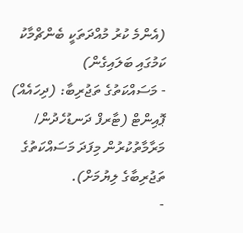(އެންމެ ކުރު މުއްދަތަކީ ބެންޗްމާކު ކަމުގައި ބަލައިގެން)
- މަސައްކަތުގެ ތަޖުރިބާ: (ދިހައެއް) ޕޮއިންޓް (ޓާރފް ދަނޑުހެދުން/ މަރާމާތުކުރުން މިފަދަ މަސައްކަތުގެ ތަޖުރިބާގެ ލިޔުމަށް).
-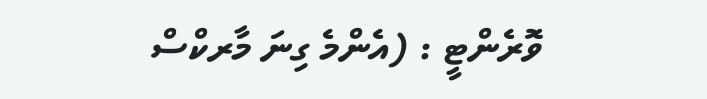ވޮރެންޓީ : (އެންމެ ގިނަ މާރކްސް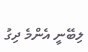ލިބޭނީ އެންމެ ދިގު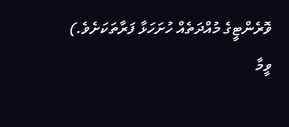ވޮރެންޓީގެ މުއްދަތެއް ހުށަހަޅާ ފަރާތަކަށެވެ.)
ވީމާ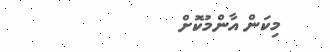މިކަން އާންމުކޮށް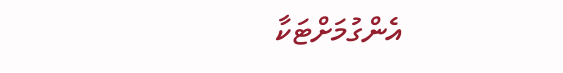އެންގުމަށްޓަކާ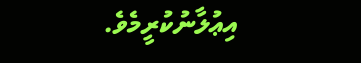އިޢުލާނުކުރީމެވެ.